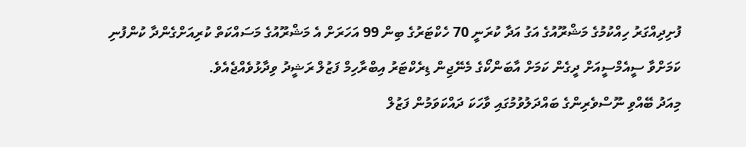ފުށިދިއްގަރު ހިއްކުމުގެ މަޝްރޫއުގެ އަގު އަދާ ކުރަނީ 70 ހެކްޓަރުގެ ބިން 99 އަހަރަށް އެ މަޝްރޫއުގެ މަސައްކަތް ކުރިއަށްގެންދާ ކުންފުނި ކަމަށްވާ ސީއެމްސީއަށް ދީގެން ކަމަށް އާބަންކޯގެ މެނޭޖިން ޑިރެކްޓަރު އިބްރާހިމް ފަޒުލް ރަޝީދު ވިދާޅުވެއްޖެއެވެ.
މިއަދު ބޭއްވި ނޫސްވެރިންގެ ބައްދަލުވުމުގައި ވާހަކަ ދައްކަވަމުން ފަޒުލް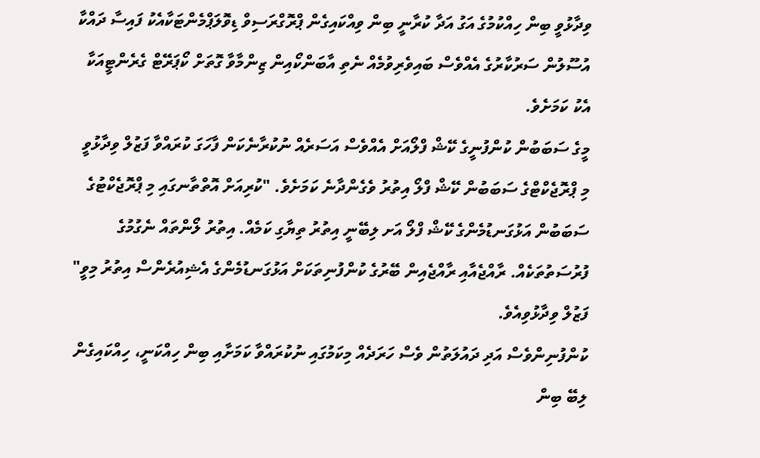ވިދާޅުވީ ބިން ހިއްކުމުގެ އަގު އަދާ ކުރާނީ ބިން ވިއްކައިގެން ޕްރޮގްރަސިވް ޑިވޮލަޕްމެންޓަކާއެކު ފައިސާ ދައްކާ އުސޫލުން ސަރުކާރުގެ އެއްވެސް ބައިވެރިވުމެއް ނެތި އާބަންކޯއިން ޒިންމާވާ ގޮތަށް ކޯޕަރޭޓް ގެރެންޓީއަކާ އެކު ކަމަށެވެ.
މީގެ ސަބަބުން ކުންފުނީގެ ކޭޝް ފްލޯއަށް އެއްވެސް އަސަރެއް ނުކުރާނެކަން ފާހަގަ ކުރައްވާ ފަޒުލް ވިދާޅުވީ މި ޕްރޮޖެކްޓްގެ ސަބަބުން ކޭޝް ފްލޯ އިތުރު ވެގެންދާނެ ކަމަށެވެ. "ކުރިއަށް އޮތްތާނގައި މި ޕްރޮޖެކްޓުގެ ސަބަބުން އަޅުގަނޑުމެންގެ ކޭޝް ފްލޯ އަށ ލިބޭނީ އިތުރު ތިޔާގި ކަމެއް. އިތުރު ލޯންތައް ނެގުމުގެ ފުރުސަތުތަކެއް. ރާއްޖެއާއި ރާއްޖެއިން ބޭރުގެ ކުންފުނިތަކަށް އަޅުގަނޑުމެންގެ އެޝިއުރެންސް އިތުރު މިވީ" ފަޒުލް ވިދާޅުވިއެވެ.
ކުންފުނިންވެސް އަދި ދައުލަތުން ވެސް ހަރަދެއް މިކަމުގައި ނުކުރައްވާ ކަމަށާއި ބިން ހިއްކަނީ، ހިއްކައިގެން ލިބޭ ބިން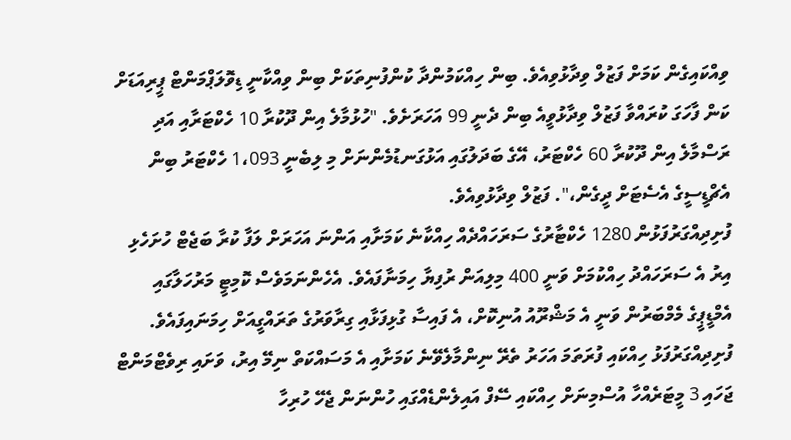ވިއްކައިގެން ކަމަށް ފަޒުލް ވިދާޅުވިއެވެ. ބިން ހިއްކަމުންދާ ކުންފުނިތަކަށް ބިން ވިއްކާނީ ޑިވޮލަޕްމަންޓް ޕީރިއަޑަށް ކަން ފާހަގަ ކުރައްވާ ފަޒުލް ވިދާޅުވީއެ ބިން ދެނީ 99 އަހަރަށެވެ. "ހުޅުމާލެ އިން ދޫކުރާ 10 ހެކްޓަރާއި އަދި ރަސްމާލެ އިން ދޫކުރާ 60 ހެކްޓަރު، އޭގެ ބަދަލުގައި އަޅުގަނޑުމެންނަށް މި ލިބެނީ 1،093 ހެކްޓަރު ބިން އެޗްޑީސީގެ އެސެޓަށް ދީގެން،". ފަޒުލް ވިދާޅުވިއެވެ.
ފުށިދިއްގަރުފަޅުން 1280 ހެކްޓާރުގެ ސަރަހައްދެއް ހިއްކާނެ ކަމަށާއި އަންނަ އަހަރަށް ލަފާ ކުރާ ބަޖެޓް ހުށަހެޅި އިރު އެ ސަރަހައްދު ހިއްކުމަށް ވަނީ 400 މިލިއަން ރުފިޔާ ހިމަނާފައެވެ. އެހެންނަމަވެސް ކޮމިޓީ މަރުހަލާގައި އެމްޑީޕީގެ މެމްބަރުން ވަނީ އެ މަޝްރޫއު އުނިކޮށް، އެ ފައިސާ ގުޅިފަޅާއި ގިރާވަރުގެ ތަރައްގީއަށް ހިމަނައިފައެވެ.
ފުށިދިއްގަރުފަޅު ހިއްކައި ފުރަތަމަ އަހަރު ތެރޭ ނިންމާލެވޭނެ ކަމަށާއި އެ މަސައްކަތް ނިމޭ އިރު، ވަށައި ރިވެޓްމަންޓް ޖަހައި 3 މީޓަރެއްހާ އުސްމިނަށް ހިއްކައި ސޭފް އައިލެންޑެއްގައި ހުންނަން ޖެހޭ ހުރިހާ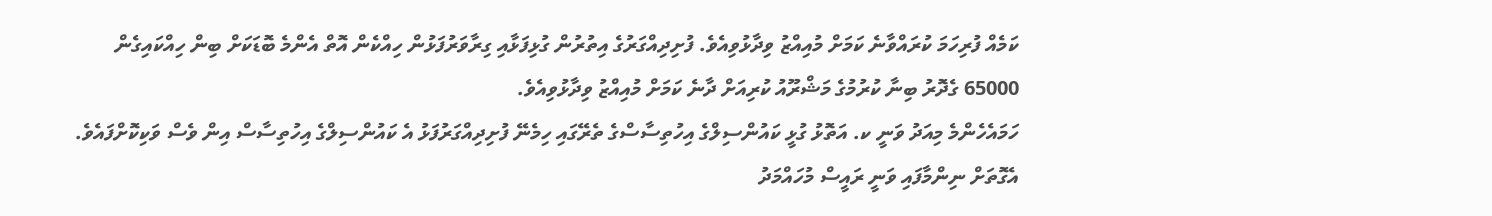ކަމެއް ފުރިހަމަ ކުރައްވާނެ ކަމަށް މުއިއްޒު ވިދާޅުވިއެވެ. ފުށިދިއްގަރުގެ އިތުރުން ގުޅިފަޅާއި ގިރާވަރުފަޅުން ހިއްކެން އޮތް އެންމެ ބޮޑަކަށް ބިން ހިއްކައިގެން 65000 ގެދޮރު ބިނާ ކުރުމުގެ މަޝްރޫއު ކުރިއަށް ދާނެ ކަމަށް މުއިއްޒު ވިދާޅުވިއެވެ.
ހަމައެހެންމެ މިއަދު ވަނީ ކ. އަތޮޅު ގުޅީ ކައުންސިލްގެ އިހުތިސާސްގެ ތެރޭގައި ހިމެނޭ ފުށިދިއްގަރުފަޅު އެ ކައުންސިލްގެ އިހުތިސާސް އިން ވެސް ވަކިކޮށްފައެވެ. އެގޮތަށް ނިންމާފައި ވަނީ ރައީސް މުހައްމަދު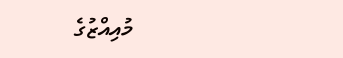މުއިއްޒުގެ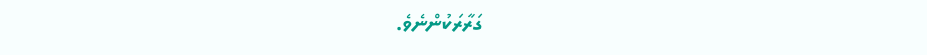ގަރާރަކުންނެވެ.